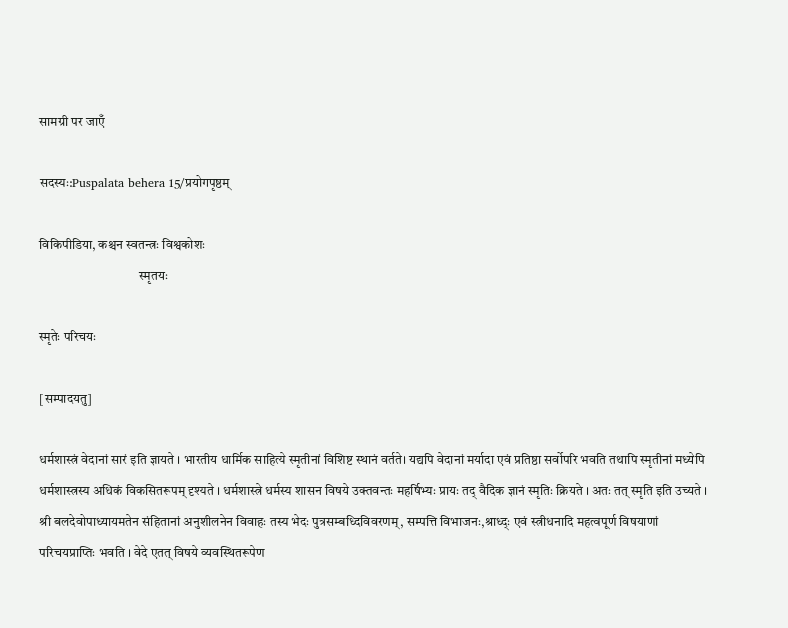सामग्री पर जाएँ

सदस्यः:Puspalata behera 15/प्रयोगपृष्ठम्

विकिपीडिया, कश्चन स्वतन्त्रः विश्वकोशः
                                      स्मृतयः

स्मृतेः परिचयः

[सम्पादयतु]

धर्मशास्त्रं वेदानां सारं इति ज्ञायते । भारतीय धार्मिक साहित्ये स्मृतीनां विशिष्ट स्थानं वर्तते। यद्यपि वेदानां मर्यादा एवं प्रतिष्ठा सर्वोपरि भवति तथापि स्मृतीनां मध्येपि धर्मशास्त्रस्य अधिकं विकसितरूपम् दृश्यते । धर्मशास्त्रे धर्मस्य शासन विषये उक्तवन्तः महर्षिभ्यः प्रायः तद् वैदिक ज्ञानं स्मृतिः क्रियते । अतः तत् स्मृति इति उच्यते । श्री बलदेवोपाध्यायमतेन संहितानां अनुशीलनेन विवाहः तस्य भेदः पुत्रसम्बध्दिविवरणम्, सम्पत्ति विभाजनः,श्राध्द्ः एवं स्त्रीधनादि महत्वपूर्ण विषयाणां परिचयप्राप्तिः भवति । वेदे एतत् विषये व्यवस्थितरूपेण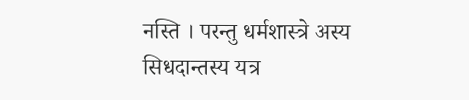नस्ति । परन्तु धर्मशास्त्रे अस्य सिधदान्तस्य यत्र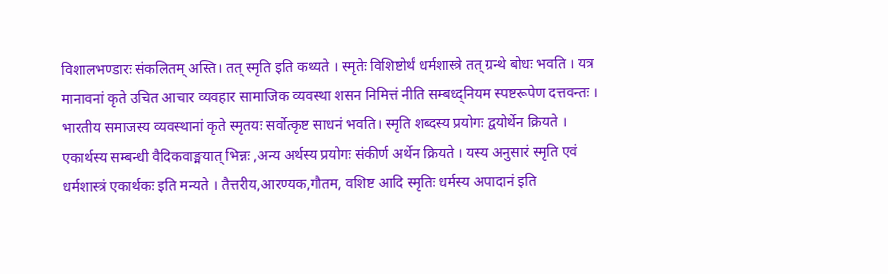विशालभण्डारः संकलितम् अस्ति। तत् स्मृति इति कथ्यते । स्मृतेः विशिष्टोर्थं धर्मशास्त्रे तत् ग्रन्थे बोधः भवति । यत्र मानावनां कृते उचित आचार व्यवहार सामाजिक व्यवस्था शसन निमित्तं नीति सम्बध्द्नियम स्पष्टरूपेण दत्तवन्तः । भारतीय समाजस्य व्यवस्थानां कृते स्मृतयः सर्वोत्कृष्ट साधनं भवति। स्मृति शब्दस्य प्रयोगः द्वयोर्थेन क्रियते । एकार्थस्य सम्बन्धी वैदिकवाङ्मयात् भिन्नः ,अन्य अर्थस्य प्रयोगः संकीर्ण अर्थेन क्रियते । यस्य अनुसारं स्मृति एवं धर्मशास्त्रं एकार्थकः इति मन्यते । तैत्तरीय,आरण्यक,गौतम, वशिष्ट आदि स्मृतिः धर्मस्य अपादानं इति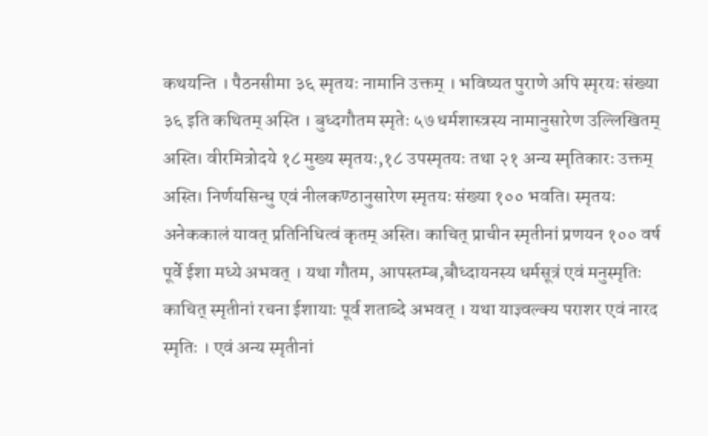कथयन्ति । पैठनसीमा ३६ स्मृतयः नामानि उक्तम् । भविष्यत पुराणे अपि स्मृरयः संख्या ३६ इति कथितम् अस्ति । बुध्दगौतम स्मृतेः ५७ धर्मशास्त्रस्य नामानुसारेण उल्लिखितम् अस्ति। वीरमित्रोदये १८ मुख्य स्मृतयः,१८ उपस्मृतयः तथा २१ अन्य स्मृतिकारः उक्तम् अस्ति। निर्णयसिन्धु एवं नीलकण्ठानुसारेण स्मृतयः संख्या १०० भवति। स्मृतयः अनेककालं यावत् प्रतिनिधित्वं कृतम् अस्ति। काचित् प्राचीन स्मृतीनां प्रणयन १०० वर्ष पूर्वे ईशा मध्ये अभवत् । यथा गौतम, आपस्तम्ब,बौध्दायनस्य धर्मसूत्रं एवं मनुस्मृतिः काचित् स्मृतीनां रचना ईशायाः पूर्व शताब्दे अभवत् । यथा याज्ञ्वल्क्य पराशर एवं नारद स्मृतिः । एवं अन्य स्मृतीनां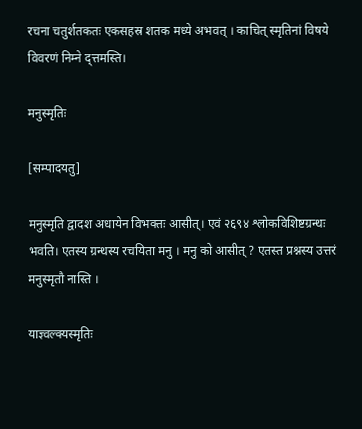रचना चतुर्शतकतः एकसहस्र शतक मध्ये अभवत् । काचित् स्मृतिनां विषये विवरणं निम्ने द्त्तमस्ति।

मनुस्मृतिः

[सम्पादयतु]

मनुस्मृति द्वादश अधायेन विभक्तः आसीत्। एवं २६९४ श्लोकविशिष्टग्रन्थः भवति। एतस्य ग्रन्थस्य रचयिता मनु । मनु को आसीत् ? एतस्त प्रश्नस्य उत्तरं मनुस्मृतौ नास्ति ।

याज्ञ्वल्क्यस्मृतिः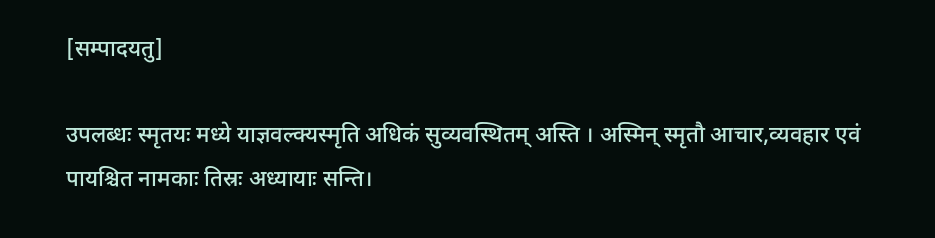[सम्पादयतु]

उपलब्धः स्मृतयः मध्ये याज्ञवल्क्यस्मृति अधिकं सुव्यवस्थितम् अस्ति । अस्मिन् स्मृतौ आचार,व्यवहार एवं पायश्चित नामकाः तिस्रः अध्यायाः सन्ति।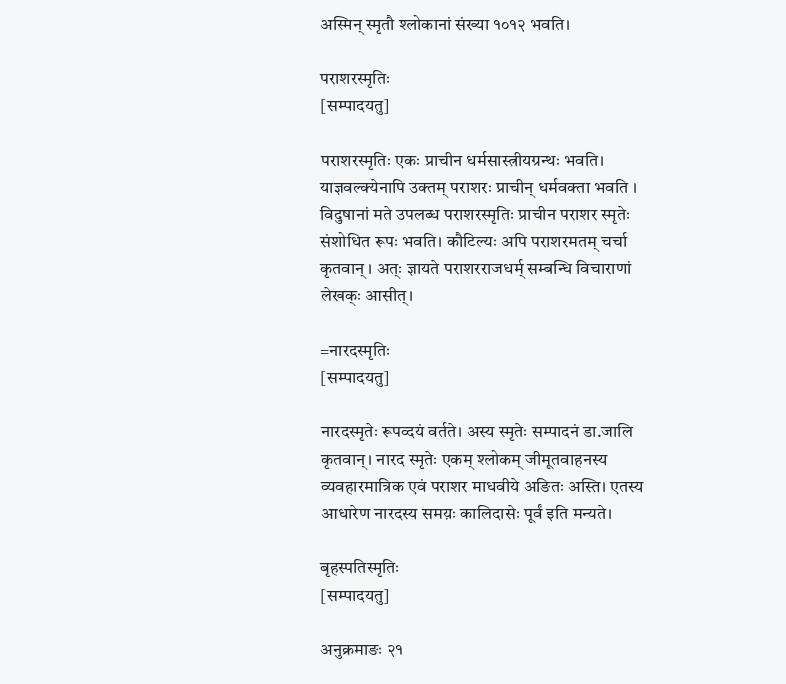अस्मिन् स्मृतौ श्लोकानां संख्या १०१२ भवति।

पराशरस्मृतिः
[सम्पादयतु]

पराशरस्मृतिः एकः प्राचीन धर्मसास्त्रीयग्रन्थः भवति। याज्ञवल्क्येनापि उक्तम् पराशरः प्राचीन् धर्मवक्ता भवति । विदुषानां मते उपलब्ध पराशरस्मृतिः प्राचीन पराशर स्मृतेः संशोधित रूपः भवति। कौटिल्यः अपि पराशरमतम् चर्चा कृतवान् । अत्ः ज्ञायते पराशरराजधर्म् सम्बन्धि विचाराणां लेखक्ः आसीत्।

=नारदस्मृतिः
[सम्पादयतु]

नारदस्मृतेः रूपव्दयं वर्तते। अस्य स्मृतेः सम्पादनं डा.जालि कृतवान्। नारद स्मृतेः एकम् श्लोकम् जीमूतवाहनस्य व्यवहारमात्रिक एवं पराशर माधवीये अङितः अस्ति। एतस्य आधारेण नारदस्य समय़ः कालिदासेः पूर्वं इति मन्यते।

बृहस्पतिस्मृतिः
[सम्पादयतु]

अनुक्रमाङः २१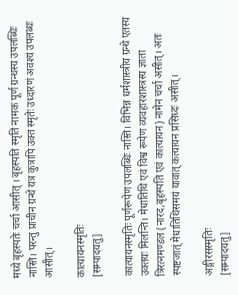मध्ये बृहस्पतेः चर्चा आसीत् । बृहस्पति स्मृति नामक पूर्ण ग्रन्थस्य उपलब्धिः नास्ति। परन्तु प्राचीन ग्रन्थे यत्र कुत्रापि उक्त स्मृतेः उध्दारणं अवश्यं उपलब्धः आसीत्।

कात्यायनस्मृतिः
[सम्पादयतु]

कात्यायनस्मृतिः पूर्णरूपेण उपलब्धिः नास्ति। विभिन्न धर्मशास्त्रीय ग्रन्थे एतस्य उक्तयः मिलन्ति। मेधातिथि एवं विश्व रूपेण व्यवहारशास्त्रस्य ज्ञाता त्रिरत्नमण्डल (नारद,बृहस्पति एवं कात्यायन) नामेन चर्चा असीत्। अतः स्पष्टजात्ं मेधातिथिसमयं यावात् कत्यायन प्रसिध्दः असीत्।

अङ्गीरसस्मृतिः
[सम्पादयतु]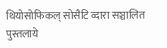थियोसोफिकल् सोसैटि व्दारा सञ्चालित पुस्तलाये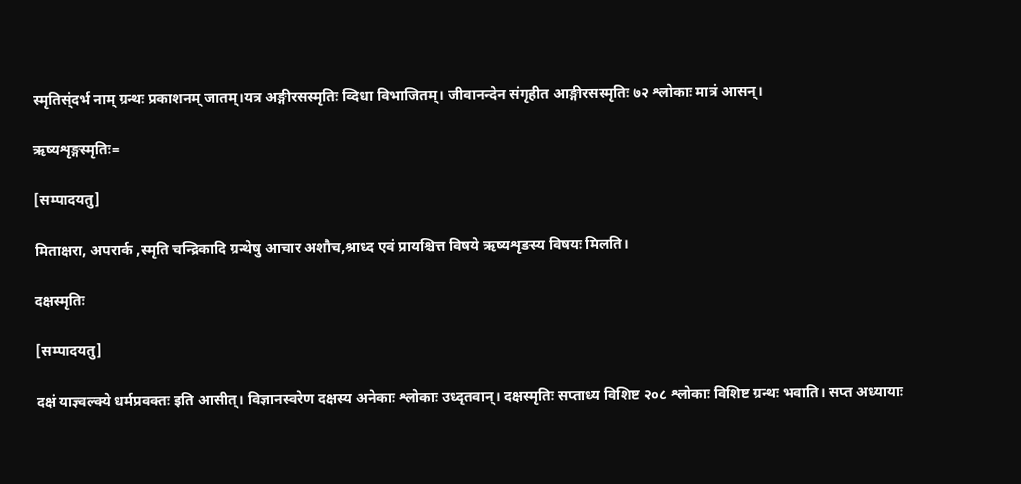स्मृतिस्ंदर्भ नाम् ग्रन्थः प्रकाशनम् जातम्।यत्र अङ्गीरसस्मृतिः व्दिधा विभाजितम्। जीवानन्देन संगृहीत आङ्गीरसस्मृतिः ७२ श्लोकाः मात्रं आसन्।

ऋष्यशृङ्गस्मृतिः=

[सम्पादयतु]

मिताक्षरा, अपरार्क ,स्मृति चन्द्रिकादि ग्रन्थेषु आचार अशौच,श्राध्द एवं प्रायश्चित्त विषये ऋष्यशृङस्य विषयः मिलति।

दक्षस्मृतिः

[सम्पादयतु]

दक्षं याज्ञ्वल्क्ये धर्मप्रवक्तः इति आसीत्। विज्ञानस्वरेण दक्षस्य अनेकाः श्लोकाः उध्दृतवान्। दक्षस्मृतिः सप्ताध्य विशिष्ट २०८ श्लोकाः विशिष्ट ग्रन्थः भवाति। सप्त अध्यायाः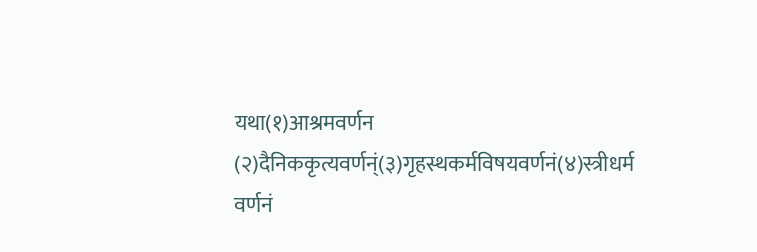यथा(१)आश्रमवर्णन (२)दैनिककृत्यवर्णन्ं(३)गृहस्थकर्मविषयवर्णनं(४)स्त्रीधर्म वर्णनं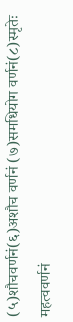(५)शौचवर्णनं(६)अशौच वर्णनं (७)समधियोग वर्णनं(८)स्मृतेः महत्ववर्णनं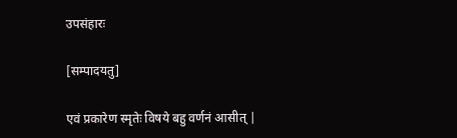उपसंहारः

[सम्पादयतु]

एवं प्रकारेण स्मृतेः विषये बहु वर्णनं आसीत् |